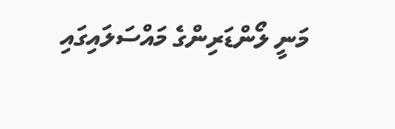މަނީ ލޯންޑަރިންގެ މައްސަލައިގައި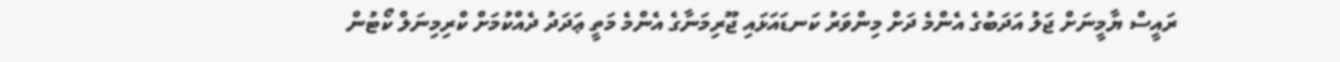ރައީސް ޔާމީނަށް ޖަލު އަދަބުގެ އެންމެ ދަށް މިންވަރު ކަނޑައަޅައި ޖޫރިމަނާގެ އެންމެ މަތީ ޢަދަދު ދެއްކުމަށް ކްރިމިނަލް ކޯޓުން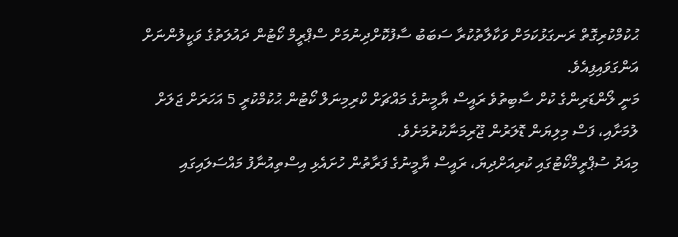ޙުކުމްކުރިގޮތް ރަނގަޅުކަމަށް ވަކާލާތުކުރާ ސަބަބު ސާފުކޮށްދިނުމަށް ސްޕްރީމް ކޯޓުން ދައުލަތުގެ ވަކީލުންނަށް އަންގަވައިފިއެވެ.
މަނީ ލޯންޑަރިންގެ ކުށް ސާބިތުވެ ރައީސް ޔާމީނުގެ މައްޗަށް ކްރިމިނަލް ކޯޓުން ޙުކުމްކުރީ 5 އަހަރަށް ޖަލަށް ލުމަށާއި، ފަސް މިލިޔަން ޑޮލަރުން ޖޫރިމަނާކުރުމަށެވެ.
މިއަދު ސުޕްރީމްކޯޓުގައި ކުރިއަށްދިޔަ، ރައީސް ޔާމީނުގެ ފަރާތުން ހުށައެޅި އިސްތިއުނާފު މައްސަލައިގައި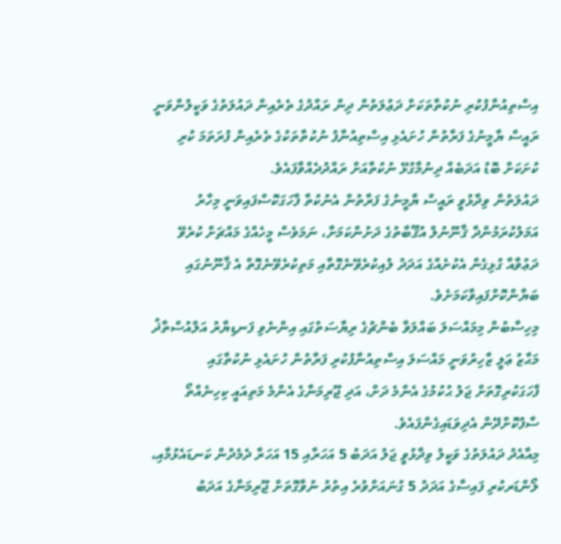އިސްތިއުނާފުކުރި ނުކުތާތަކަށް ދަޢުލަތުން ދިން ރައްދުގެ ތެރެއިން ދައުލަތުގެ ވަކީލުންވަނީ ރައީސް ޔާމީނުގެ ފަރާތުން ހުށައެޅި އިސްތިއުނާފު ނުކުތާތަކުގެ ތެރެއިން ފުރަތަމަ ކުރި ކުށަކަށް ބޮޑު އަދަބެއް ދިނުމާގުޅޭ ނުކުތާއަށް ރައްދުދެއްވާފައެވެ.
ދައުލަތުން ވިދާޅުވީ ރައީސް ޔާމީނުގެ ފަރާތުން އެނުކުތާ ފާހަގަކޮސްފައިވަނީ މިހާރު އަމަލުކުރަމުންދާ ޤާނޫނުލް އުޤޫބާތުގެ ދަށުންކަމަށާ، ނަމަވެސް މީހެއްގެ މައްޗަށް ކުރެވޭ ދަޢުވާއާ ގުޅިގެން އެކުށެއްގެ އަދަދު ލުއިކުރެވޭނެގޮތާއި މަތިކުރެވޭނެގޮތް އެ ޤާނޫނުގައި ބަޔާންކޮށްފައިވާކަމަށެވެ.
މިހިސާބުން މިމައްސަލަ ބައްލަވާ ބެންޗުގެ ރިޔާސަތުގައި އިންނެވި ފަނޑިޔާރު އަލްއުސްތާޛު މަޙާޒު ޢަލީ ޒާހިރުވަނީ މައްސަލަ އިސްތިއުނާފުކުރި ފަރާތުން ހުށައެޅި ނުކުތާގައި ފާހަގަކުރިގޮތަށް ޖަލު ޙުކުމުގެ އެންމެ ދަށް، އަދި ޖޫރިމަނާގެ އެންމެ މަތިއައީ ކިހިނެއްތޯ ސާފުކޮށްދޭން އެދިވަޑައިގެންފައެވެ.
މިއާއެދު ދައުލަތުގެ ވަކީލު ވިދާޅުވީ ޖަލު އަދަބު 5 އަހަރާއި 15 އަހަރާ ދެމެދުން ކަނޑައެޅުމާއި، ލޯންޑަރކުރި ފައިސާގެ އަދަދު 5 ގުނައަށްވުރެ އިތުރު ނުވާގޮތަށް ޖޫރިމަނާގެ އަދަބު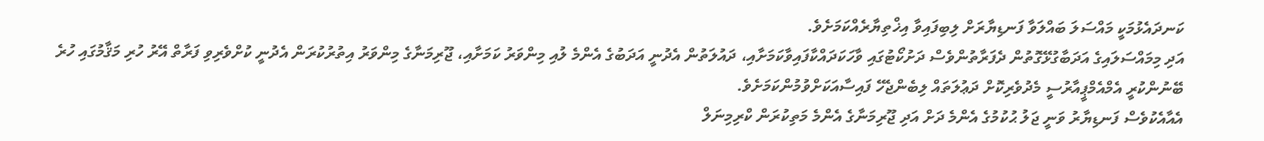ކަނދައެޅުމަކީ މައްސަލަ ބައްލަވާ ފަނޑިޔާރަށް ލިބިފައިވާ އިޚްތިޔާރެއްކަމަށެވެ.
އަދި މިމައްސަލައިގެ އަދަބާގުޅޭގޮތުން ދެފަރާތުންވެސް ދަށުކޯޓުގައި ވާހަކަދައްކާފައިވާކަމަށާއި، ދައުލަތުން އެދުނީ އަދަބުގެ އެންމެ ލުއި މިންވަރު ކަމަށާއި، ޖޫރިމަނާގެ މިންވަރު އިތުރުކުރަން އެދުނީ ކުށްވެރިވި ފަރާތް އޭރު ހުރި މަޤާމުގައި ހުރެ ބޭނުންކުރީ އެމްއެމްޕީއާރުސީ މެދުވެރިކޮށް ދަޢުލަތައް ލިބެންޖެހޭ ފައިސާއަކަށްވުމުންކަމަށެވެ.
އެއާއެކުވެސް ފަނޑިޔާރު ވަނީ ޖަލު ޙުކުމުގެ އެންމެ ދަށް އަދި ޖޫރިމަނާގެ އެންމެ މަތިކުރަން ކްރިމިނަލް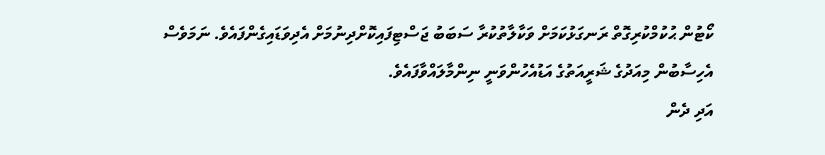ކޯޓުން ޙުކުމްކުރިގޮތް ރަނގަޅުކަމަށް ވަކާލާތުކުރާ ސަބަބު ޖަސްޓިފައިކޮށްދިނުމަށް އެދިވަޑައިގެންފައެވެ. ނަމަވެސް އެހިސާބުން މިއަދުގެ ޝަރީއަތުގެ އަޑުއެހުންވަނީ ނިންމާލައްވާފައެވެ.
އަދި ދެން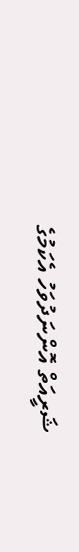ޝަރީއަތް އޮންނަދުވަހު އެކަމުގެ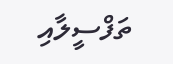ތަފްސީލާއި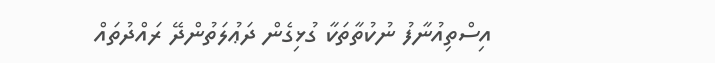އިސްތިއުނާފު ނުކުތާތަކާ ގުޅިގެން ދަޢުލަތުންދޭ ރައްދުތައް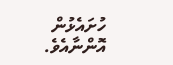ހުށައެޅުން އޮންނާއެވެ.